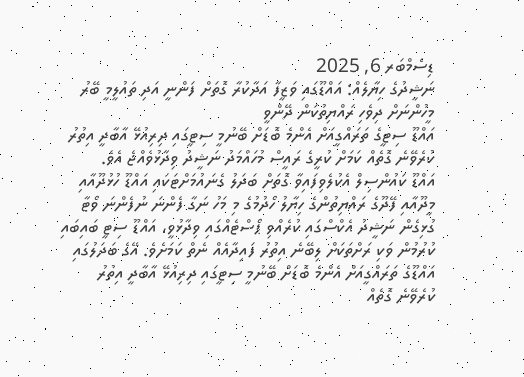ޑިސެމްބަރ 6, 2025
ނަޝީދުގެ ހިޔާލެއް: އައްޑޫގައި ވަޒީފާ އަދާކުރާ ގޮތަށް ފަންނީ އަދި ތައުލީމީ ބޭރު މީހުންނަށް ދިވެހި ރައްޔިތުކަން ދޭންވީ
އައްޑޫ ސިޓީގެ ތަރައްގީއަށް އެންމެ ބޮޑަށް ބޭނުމީ ސިޓީގައި ދިރިއުޅޭ އާބާދީ އިތުރު ކުރެވޭނެ ގޮތެއް ކަމަށް ކުރީގެ ރައީސް މުހައްމަދު ނަޝީދު ވިދާޅުވެއްޖެ އެވެ.
އައްޑޫ ކައުންސިލް އެކުލެވިފައިވާ ގޮތަށް ބަދަލު ގެނައުމަށްޓަކައި އައްޑޫ ހުޅުދޫއާއި މީދޫއާއި ފޭދޫގެ ރައްޔިތުންގެ ހިޔާލު ހޯދުމުގެ މި މަހު ނަގާ ފެންނަ ނުފެންނަ ވޯޓާ ގުޅިގެން ނަޝީދު އެކްސްގައި ކުރެއްވި ޕޯސްޓެއްގައި ވިދާޅުވީ، އައްޑޫ ސިޓީ ބައިބައި ކުރުމުން ވަކި ރަށްތަކަށް ލިބޭނެ އިތުރު ފައިދާއެއް ނެތް ކަމަށެވެ. އޭގެ ބަދަލުގައި އައްޑޫގެ ތަރައްގީއަށް އެންމެ ބޮޑަށް ބޭނުމީ ސިޓީގައި ދިރިއުޅޭ އާބާދީ އިތުރު ކުރެވޭނެ ގޮތެއް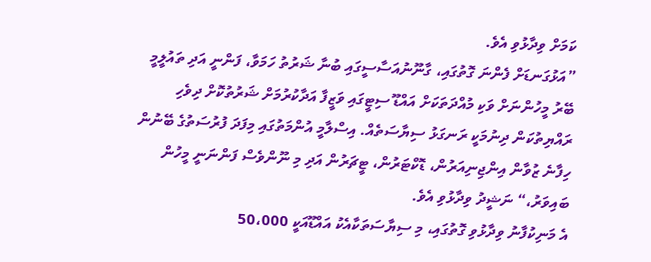ކަމަށް ވިދާޅުވި އެވެ.
”އަޅުގަނޑަށް ފެންނަ ގޮތުގައި، ގާނޫނުއަސާސީގައި ބުނާ ޝަރުތު ހަމަވާ، ފަންނީ އަދި ތައުލީމީ ބޭރު މީހުންނަށް ވަކި މުއްދަތަކަށް އައްޑޫ ސިޓީގައި ވަޒީފާ އަދާކުރުމަށް ޝަރުތުކޮށް ދިވެހި ރައްޔިތުކަން ދިނުމަކީ ރަނގަޅު ސިޔާސަތެއް. އިސްލާމީ އުންމަތުގައި މިފަދަ ފުރުސަތުގެ ބޭނުން ހިފާނެ ޒުވާން އިންޖިނިއަރުން، ޑޮކްޓަރުން، ޓީޗަރުން އަދި މި ނޫންވެސް ފަންނަނީ މީހުން ބައިވަރު،“ ނަޝީދު ވިދާޅުވި އެވެ.
އެ މަނިކުފާނު ވިދާޅުވި ގޮތުގައި، މި ސިޔާސަތަކާއެކު އައްޑޫއަކީ 50،000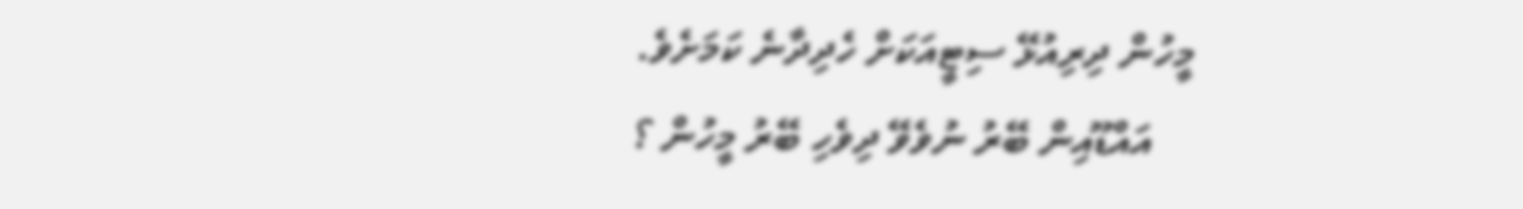މީހުން ދިރިއުޅޭ ސިޓީއަކަށް ހެދިދާނެ ކަމަށެވެ.
    އައްޑޫއިން ބޭރު ނުވެވޭ ދިވެހި ބޭރު މީހުން ؟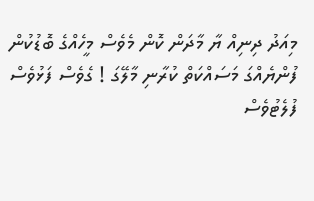މިއަދު ދިނިއް ޔާ މާދަން ކޮން މެވެސް މީހެއްގެ ބޮޑުކުން ފުންޔެއްގަ މަސައްކަތް ކުރާނި މާލޭގަ ! ގެވެސް ފަޅުވެސް ފުލެޓުވެސް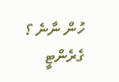ހުން ނާނެ ؟ ގެރެންޓީ